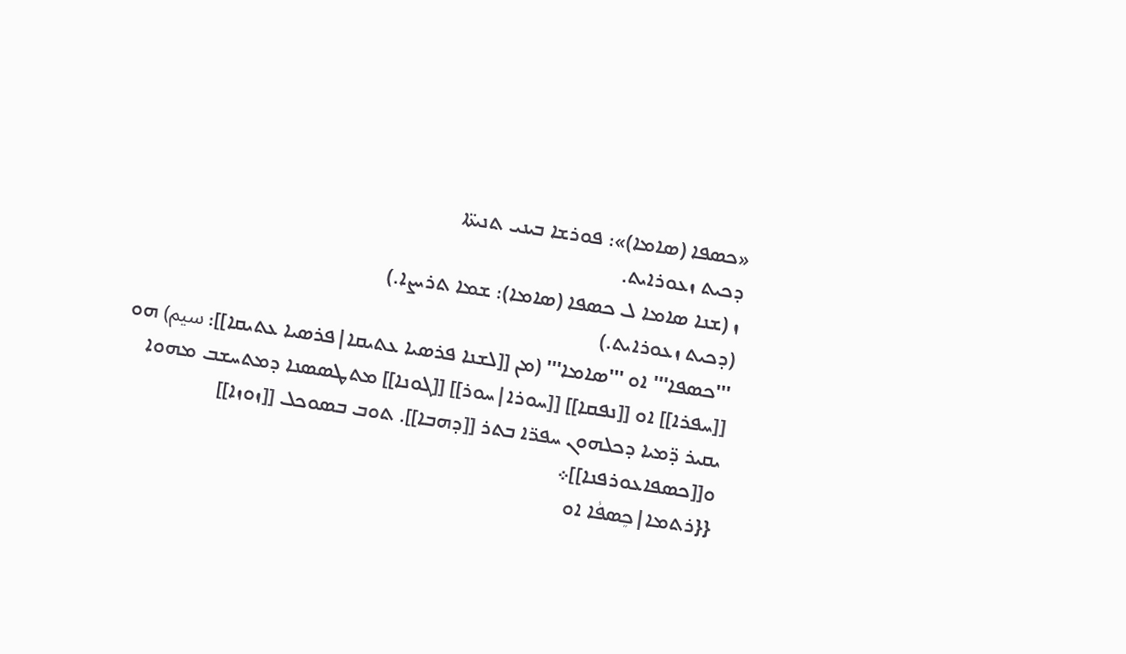«ܟܣܦܐ (ܣܐܡܐ)»: ܦܘܪܫܐ ܒܝܢܝ ܬܢܝܬ̈ܐ
ܕܟܝܬ ܙܥܘܪܐܝܬ.
ܙ (ܫܢܐ ܣܐܡܐ ܠ ܟܣܦܐ (ܣܐܡܐ): ܫܡܐ ܬܪܝܨܐ.)
(ܕܟܝܬ ܙܥܘܪܐܝܬ.)
'''ܟܣܦܐ''' ܐܘ '''ܣܐܡܐ''' (ܡܢ [[ܠܫܢܐ ܦܪܣܝܐ ܥܬܝܩܐ|ܦܪܣܝܐ ܥܬܝܩܐ]]: سیم) ܗܘ [[ܚܦܪܐ]] ܐܘ [[ܢܦܩܐ]] [[ܚܘܪܐ|ܚܘܪ]] [[ܓܘܢܐ]] ܡܬܛܣܣܢܐ ܕܡܬܚܫܒ ܡܗܘܐ ܝܩܝܪ ܕ̈ܡܝܐ ܕܟܠܗܘܢ ܚܦܪ̈ܐ ܒܬܪ [[ܕܗܒܐ]]. ܬܘܒ ܒܣܘܟܠ [[ܙܘܙܐ]] ܘ[[ܟܣܦܐܥܘܪܦܢܐ]]܀
{{ܪܬܡܐ|ܟܸܣܦܵܐ ܐܘ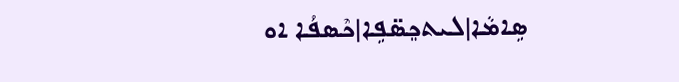ܣܹܐܡܵܐ|ܠܝܬܟܸܣ̈ܦܹܐ|ܟܶܣܦܳܐ ܐܘ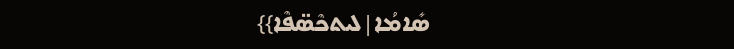ܣܺܐܡܳܐ|ܠܝܬܟܶܣ̈ܦܶܐ}}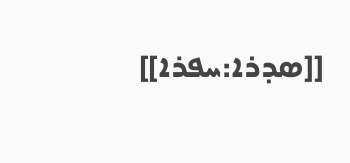[[ܣܕܪܐ:ܚܦܪܐ]]